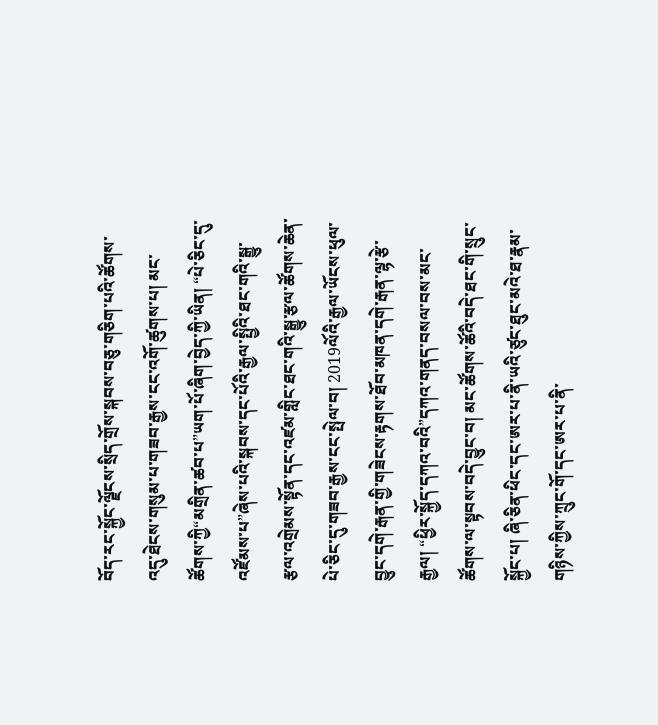བོད་རང་སྐྱོང་ལྗོངས་སྲིད་གྲོས་སྐབས་བཅུ་གཅིག་པའི་ཚོགས་འདུ་ཐེངས་གསུམ་པ་གཟབ་རྒྱས་ངང་འགོ་ཚུགས་པ། མང་ཚོགས་ཀྱི“མགྲིན་ཚབ་པ”ཡག་པོ་ཞིག་བྱེད་ཀྱི་ཡིན། “པེ་ཅིང་དུ་འཛོམས་པ”ཞེས་པའི་སྐབས་དང་པོའི་རྒྱལ་སྤྱིའི་ཐང་གའི་སྒྱུ་རྩལ་འགྲེམས་སྟོན་དང་འཛམ་གླིང་ཐང་གའི་སྒྱུ་རྩལ་ཚོགས་ཆེན་པེ་ཅིང་དུ་གཟབ་རྒྱས་ངང་སྤེལ་བ། 2019ལོའི་རྒྱལ་ཡོངས་ཕུལ་བྱུང་དགེ་རྒན་གྱི་གཟེངས་རྟགས་ཐོབ་མཁན་དགེ་རྒན་ལྷ་རྩེ་རྒྱལ། “ཕྱིར་སྐྱོད་དཀའ་བའི”དཀའ་གནད་བསལ་བས་མང་ཚོགས་ལ་སྟབས་བདེ་བྱུང་བ། མང་ཚོགས་ཚོའི་བདེ་ཐང་གི་སྲུང་སྐྱོང་པ། ཞི་ཅིན་ཕིང་དང་ཨར་པ་ནི་ཡའི་ཙུང་ཐུང་མའེ་ཐ་རྣམ་གཉིས་ཀྱིས་ཀྲུང་གོ་དང་ཨར་པ་ནི་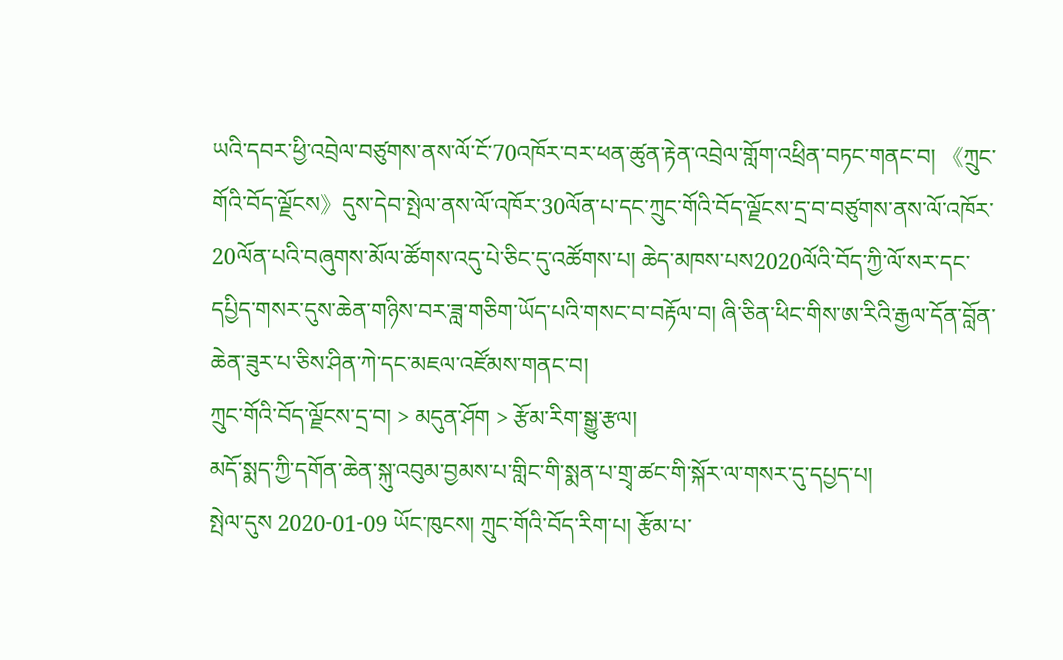ཡའི་དབར་ཕྱི་འབྲེལ་བཙུགས་ནས་ལོ་ངོ་70འཁོར་བར་ཕན་ཚུན་རྟེན་འབྲེལ་གློག་འཕྲིན་བཏང་གནང་བ། 《ཀྲུང་གོའི་བོད་ལྗོངས》དུས་དེབ་སྤེལ་ནས་ལོ་འཁོར་30ལོན་པ་དང་ཀྲུང་གོའི་བོད་ལྗོངས་དྲ་བ་བཙུགས་ནས་ལོ་འཁོར་20ལོན་པའི་བཞུགས་མོལ་ཚོགས་འདུ་པེ་ཅིང་དུ་འཚོགས་པ། ཆེད་མཁས་པས2020ལོའི་བོད་ཀྱི་ལོ་སར་དང་དཔྱིད་གསར་དུས་ཆེན་གཉིས་བར་ཟླ་གཅིག་ཡོད་པའི་གསང་བ་བརྟོལ་བ། ཞི་ཅིན་ཕིང་གིས་ཨ་རིའི་རྒྱལ་དོན་བློན་ཆེན་ཟུར་པ་ཅིས་ཤིན་ཀེ་དང་མཇལ་འཛོམས་གནང་བ།
ཀྲུང་གོའི་བོད་ལྗོངས་དྲ་བ། > མདུན་ཤོག > རྩོམ་རིག་སྒྱུ་རྩལ།
མདོ་སྨད་ཀྱི་དགོན་ཆེན་སྐུ་འབུམ་བྱམས་པ་གླིང་གི་སྨན་པ་གྲྭ་ཚང་གི་སྐོར་ལ་གསར་དུ་དཔྱད་པ།
སྤེལ་དུས 2020-01-09 ཡོང་ཁུངས། ཀྲུང་གོའི་བོད་རིག་པ། རྩོམ་པ་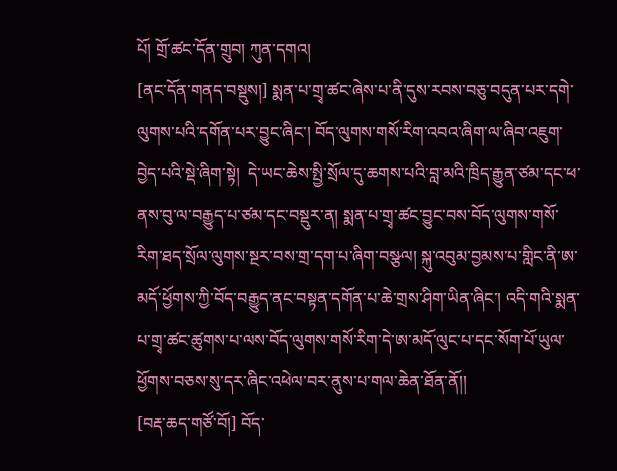པོ། གྲོ་ཚང་དོན་གྲུབ། ཀུན་དགའ།
[ནང་དོན་གནད་བསྡུས།] སྨན་པ་གྲྭ་ཚང་ཞེས་པ་ནི་དུས་རབས་བཅུ་བདུན་པར་དགེ་ལུགས་པའི་དགོན་པར་བྱུང་ཞིང་། བོད་ལུགས་གསོ་རིག་འབའ་ཞིག་ལ་ཞིབ་འཇུག་བྱེད་པའི་སྡེ་ཞིག་སྟེ།  དེ་ཡང་ཆེས་སྤྱི་སྲོལ་དུ་ཆགས་པའི་བླ་མའི་ཁྲིད་རྒྱུན་ཙམ་དང་ཕ་ནས་བུ་ལ་བརྒྱུད་པ་ཙམ་དང་བསྡུར་ན། སྨན་པ་གྲྭ་ཚང་བྱུང་བས་བོད་ལུགས་གསོ་རིག་ཐད་སྲོལ་ལུགས་སྔར་བས་གྲ་དག་པ་ཞིག་བསྩལ། སྐུ་འབུམ་བྱམས་པ་གླིང་ནི་ཨ་མདོ་ཕྱོགས་ཀྱི་བོད་བརྒྱུད་ནང་བསྟན་དགོན་པ་ཆེ་གྲས་ཤིག་ཡིན་ཞིང་། འདི་གའི་སྨན་པ་གྲྭ་ཚང་ཚུགས་པ་ལས་བོད་ལུགས་གསོ་རིག་དེ་ཨ་མདོ་ལུང་པ་དང་སོག་པོ་ཡུལ་ཕྱོགས་བཅས་སུ་དར་ཞིང་འཕེལ་བར་ནུས་པ་གལ་ཆེན་ཐོན་ནོ།།
[བརྡ་ཆད་གཙོ་བོ།] བོད་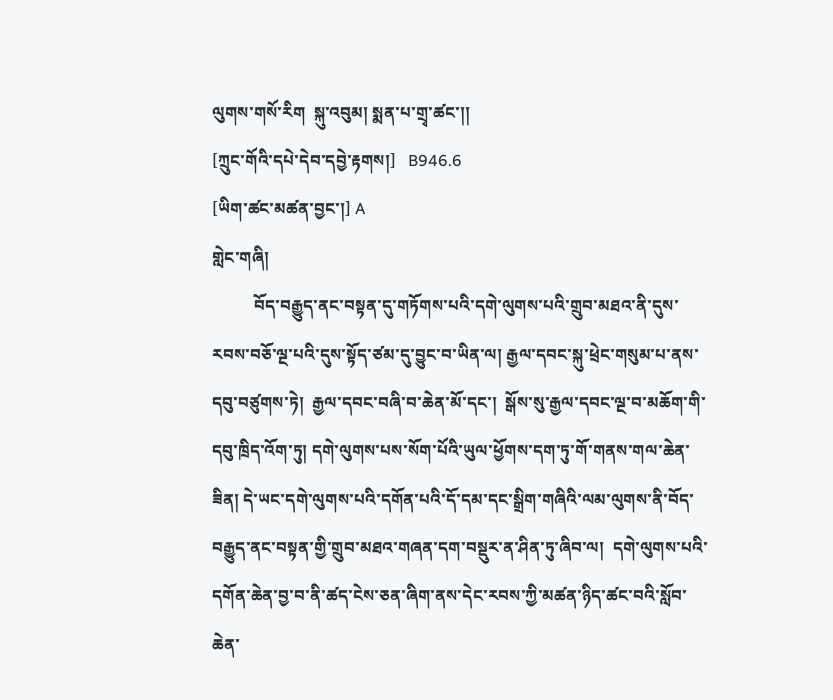ལུགས་གསོ་རིག  སྐུ་འབུམ། སྨན་པ་གྲྭ་ཚང་།།
[ཀྲུང་གོའི་དཔེ་དེབ་དབྱེ་རྟགས།]   B946.6
[ཡིག་ཚང་མཚན་བྱང་།] A
གླེང་གཞི།
          བོད་བརྒྱུད་ནང་བསྟན་དུ་གཏོགས་པའི་དགེ་ལུགས་པའི་གྲུབ་མཐའ་ནི་དུས་རབས་བཅོ་ལྔ་པའི་དུས་སྟོད་ཙམ་དུ་བྱུང་བ་ཡིན་ལ། རྒྱལ་དབང་སྐུ་ཕྲེང་གསུམ་པ་ནས་དབུ་བཙུགས་ཏེ།  རྒྱལ་དབང་བཞི་བ་ཆེན་མོ་དང་།  སྒོས་སུ་རྒྱལ་དབང་ལྔ་བ་མཆོག་གི་དབུ་ཁྲིད་འོག་ཏུ། དགེ་ལུགས་པས་སོག་པོའི་ཡུལ་ཕྱོགས་དག་ཏུ་གོ་གནས་གལ་ཆེན་ཟིན། དེ་ཡང་དགེ་ལུགས་པའི་དགོན་པའི་དོ་དམ་དང་སྒྲིག་གཞིའི་ལམ་ལུགས་ནི་བོད་བརྒྱུད་ནང་བསྟན་གྱི་གྲུབ་མཐའ་གཞན་དག་བསྡུར་ན་ཤིན་ཏུ་ཞིབ་ལ།  དགེ་ལུགས་པའི་དགོན་ཆེན་བྱ་བ་ནི་ཚད་ངེས་ཅན་ཞིག་ནས་དེང་རབས་ཀྱི་མཚན་ཉིད་ཚང་བའི་སློབ་ཆེན་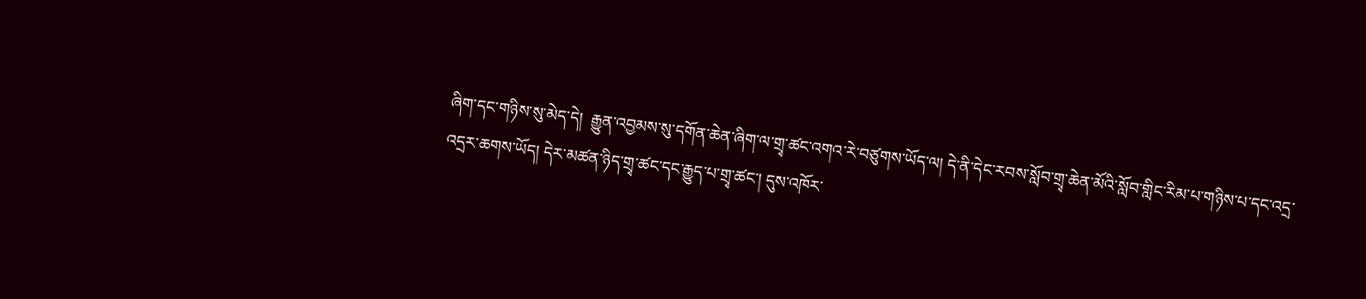ཞིག་དང་གཉིས་སུ་མེད་དེ།  རྒྱུན་འབྱམས་སུ་དགོན་ཆེན་ཞིག་ལ་གྲྭ་ཚང་འགའ་རེ་བཙུགས་ཡོད་ལ། དེ་ནི་དེང་རབས་སློབ་གྲྭ་ཆེན་མོའི་སློབ་གླིང་རིམ་པ་གཉིས་པ་དང་འདྲ་འདྲར་ཆགས་ཡོད། དེར་མཚན་ཉིད་གྲྭ་ཚང་དང་རྒྱུད་པ་གྲྭ་ཚང་། དུས་འཁོར་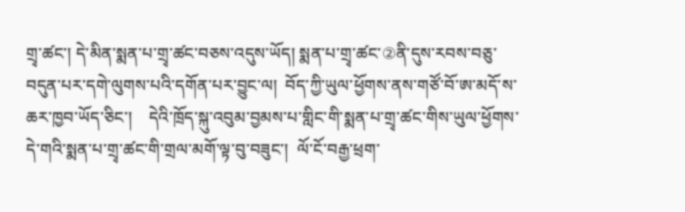གྲྭ་ཚང་། དེ་མིན་སྨན་པ་གྲྭ་ཚང་བཅས་འདུས་ཡོད། སྨན་པ་གྲྭ་ཚང་②ནི་དུས་རབས་བཅུ་བདུན་པར་དགེ་ལུགས་པའི་དགོན་པར་བྱུང་ལ།  བོད་ཀྱི་ཡུལ་ཕྱོགས་ནས་གཙོ་བོ་ཨ་མདོ་ས་ཆར་ཁྱབ་ཡོད་ཅིང་།    དེའི་ཁྲོད་སྐུ་འབུམ་བྱམས་པ་གླིང་གི་སྨན་པ་གྲྭ་ཚང་གིས་ཡུལ་ཕྱོགས་དེ་གའི་སྨན་པ་གྲྭ་ཚང་གི་གྲལ་མགོ་ལྟ་བུ་བཟུང་།  ལོ་ངོ་བརྒྱ་ཕྲག་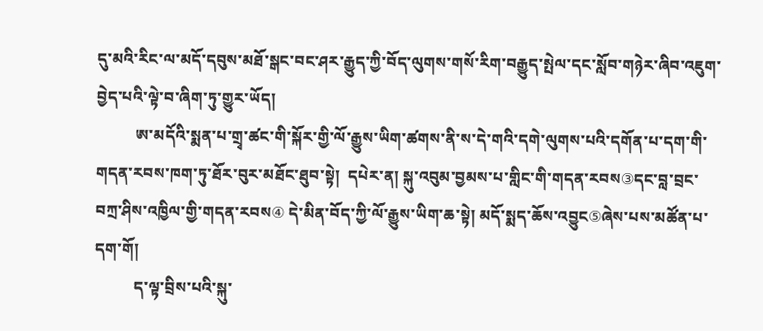དུ་མའི་རིང་ལ་མདོ་དབུས་མཐོ་སྒང་བང་ཤར་རྒྱུད་ཀྱི་བོད་ལུགས་གསོ་རིག་བརྒྱུད་སྤེལ་དང་སློབ་གཉེར་ཞིབ་འཇུག་བྱེད་པའི་ལྟེ་བ་ཞིག་ཏུ་གྱུར་ཡོད།
          ཨ་མདོའི་སྨན་པ་གྲྭ་ཚང་གི་སྐོར་གྱི་ལོ་རྒྱུས་ཡིག་ཚགས་ནི་ས་དེ་གའི་དགེ་ལུགས་པའི་དགོན་པ་དག་གི་གདན་རབས་ཁག་ཏུ་ཐོར་བུར་མཐོང་ཐུབ་སྟེ།  དཔེར་ན། སྐུ་འབུམ་བྱམས་པ་གླིང་གི་གདན་རབས③དང་བླ་བྲང་བཀྲ་ཤིས་འཁྱིལ་གྱི་གདན་རབས④ དེ་མིན་བོད་ཀྱི་ལོ་རྒྱུས་ཡིག་ཆ་སྟེ། མདོ་སྨད་ཆོས་འབྱུང⑤ཞེས་པས་མཚོན་པ་དག་གོ།
          ད་ལྟ་བྲིས་པའི་སྐུ་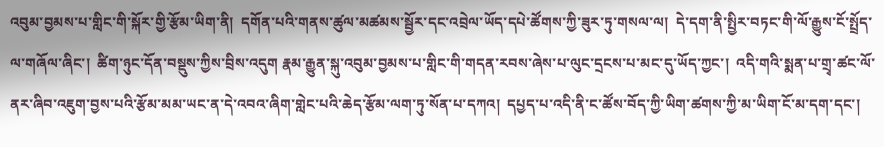འབུམ་བྱམས་པ་གླིང་གི་སྐོར་གྱི་རྩོམ་ཡིག་ནི།  དགོན་པའི་གནས་ཚུལ་མཚམས་སྦྱོར་དང་འབྲེལ་ཡོད་དཔེ་ཚོགས་ཀྱི་ཟུར་ཏུ་གསལ་ལ།  དེ་དག་ནི་སྤྱིར་བཏང་གི་ལོ་རྒྱུས་ངོ་སྤྲོད་ལ་གཞོལ་ཞིང་།  ཚིག་ཉུང་དོན་བསྡུས་ཀྱིས་བྲིས་འདུག རྣམ་རྒྱུན་སྐུ་འབུམ་བྱམས་པ་གླིང་གི་གདན་རབས་ཞེས་པ་ལུང་དྲངས་པ་མང་དུ་ཡོད་ཀྱང་།  འདི་གའི་སྨན་པ་གྲྭ་ཚང་ལོ་ནར་ཞིབ་འཇུག་བྱས་པའི་རྩོམ་མམ་ཡང་ན་དེ་འབའ་ཞིག་གླེང་པའི་ཆེད་རྩོམ་ལག་ཏུ་སོན་པ་དཀའ།  དཔྱད་པ་འདི་ནི་ང་ཚོས་བོད་ཀྱི་ཡིག་ཚགས་ཀྱི་མ་ཡིག་ངོ་མ་དག་དང་།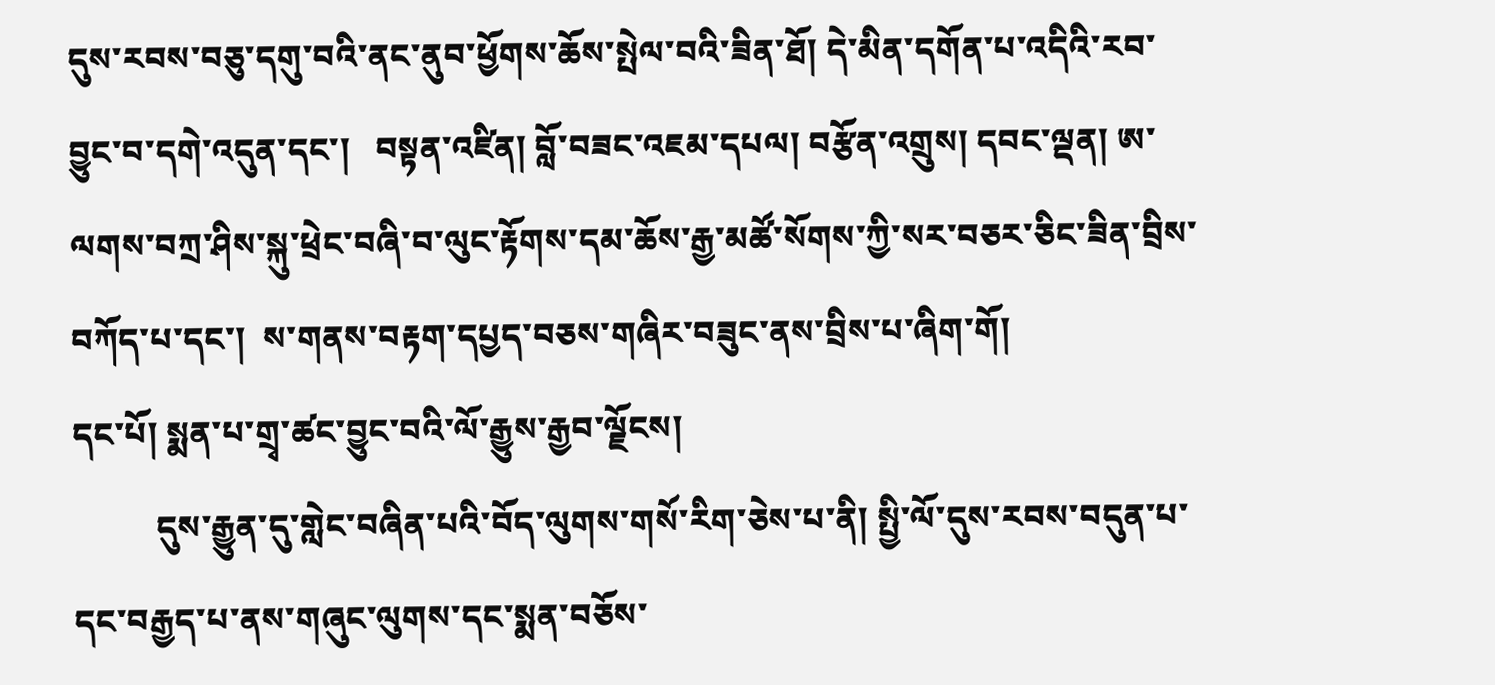དུས་རབས་བཅུ་དགུ་བའི་ནང་ནུབ་ཕྱོགས་ཆོས་སྤེལ་བའི་ཟིན་ཐོ། དེ་མིན་དགོན་པ་འདིའི་རབ་བྱུང་བ་དགེ་འདུན་དང་།   བསྟན་འཛིན། བློ་བཟང་འཇམ་དཔལ། བརྩོན་འགྲུས། དབང་ལྡན། ཨ་ལགས་བཀྲ་ཤིས་སྐུ་ཕྲེང་བཞི་བ་ལུང་རྟོགས་དམ་ཆོས་རྒྱ་མཚོ་སོགས་ཀྱི་སར་བཅར་ཅིང་ཟིན་བྲིས་བཀོད་པ་དང་།  ས་གནས་བརྟག་དཔྱད་བཅས་གཞིར་བཟུང་ནས་བྲིས་པ་ཞིག་གོ།
དང་པོ། སྨན་པ་གྲྭ་ཚང་བྱུང་བའི་ལོ་རྒྱུས་རྒྱབ་ལྗོངས།
          དུས་རྒྱུན་དུ་གླེང་བཞིན་པའི་བོད་ལུགས་གསོ་རིག་ཅེས་པ་ནི། སྤྱི་ལོ་དུས་རབས་བདུན་པ་དང་བརྒྱད་པ་ནས་གཞུང་ལུགས་དང་སྨན་བཅོས་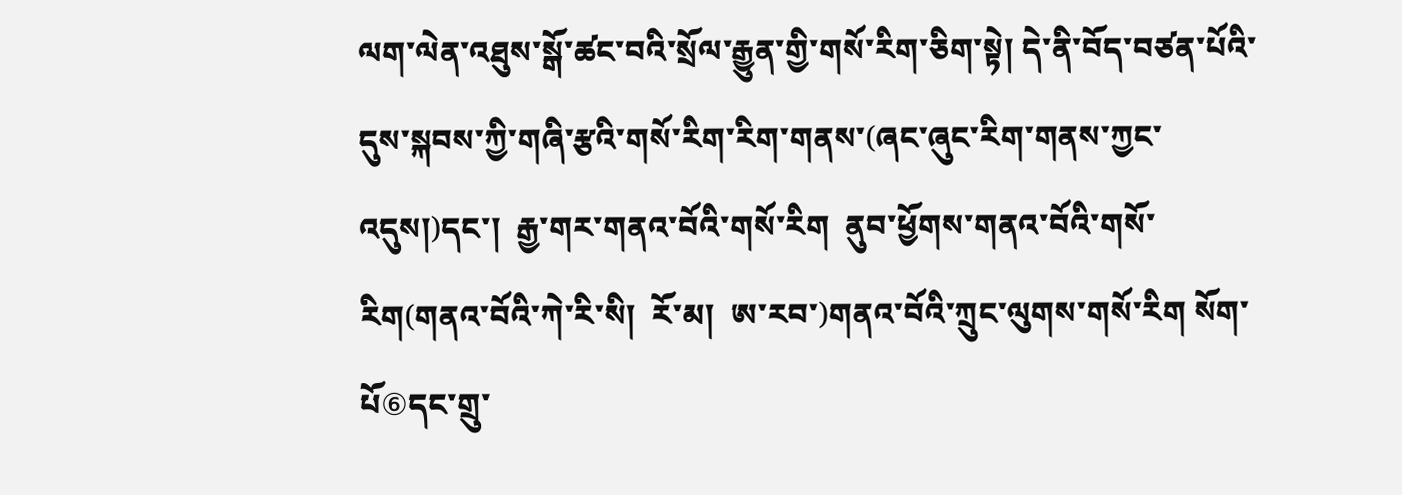ལག་ལེན་འཐུས་སྒོ་ཚང་བའི་སྲོལ་རྒྱུན་གྱི་གསོ་རིག་ཅིག་སྟེ། དེ་ནི་བོད་བཙན་པོའི་དུས་སྐབས་ཀྱི་གཞི་རྩའི་གསོ་རིག་རིག་གནས་(ཞང་ཞུང་རིག་གནས་ཀྱང་འདུས།)དང་།  རྒྱ་གར་གནའ་བོའི་གསོ་རིག  ནུབ་ཕྱོགས་གནའ་བོའི་གསོ་རིག(གནའ་བོའི་ཀེ་རི་སི།  རོ་མ།  ཨ་རབ་)གནའ་བོའི་ཀྲུང་ལུགས་གསོ་རིག སོག་པོ⑥དང་གྲུ་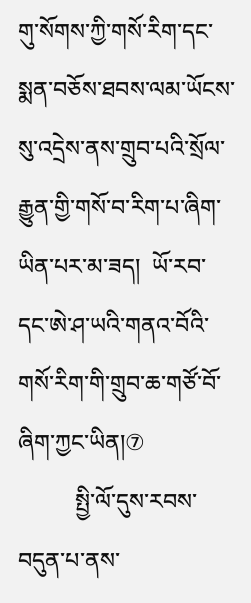གུ་སོགས་ཀྱི་གསོ་རིག་དང་སྨན་བཅོས་ཐབས་ལམ་ཡོངས་སུ་འདྲེས་ནས་གྲུབ་པའི་སྲོལ་རྒྱུན་གྱི་གསོ་བ་རིག་པ་ཞིག་ཡིན་པར་མ་ཟད།  ཡོ་རབ་དང་ཨེ་ཤ་ཡའི་གནའ་བོའི་གསོ་རིག་གི་གྲུབ་ཆ་གཙོ་བོ་ཞིག་ཀྱང་ཡིན།⑦
          སྤྱི་ལོ་དུས་རབས་བདུན་པ་ནས་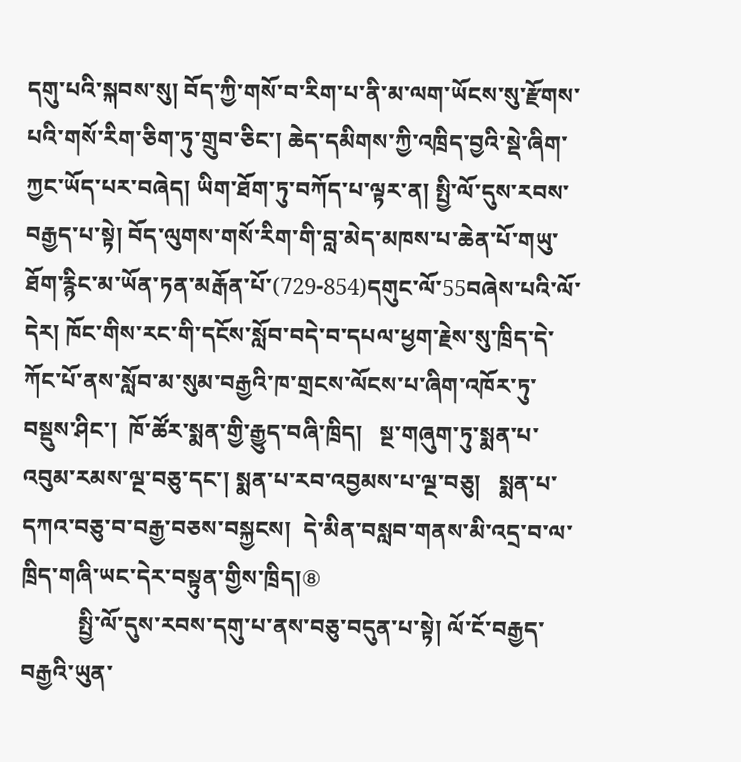དགུ་པའི་སྐབས་སུ། བོད་ཀྱི་གསོ་བ་རིག་པ་ནི་མ་ལག་ཡོངས་སུ་རྫོགས་པའི་གསོ་རིག་ཅིག་ཏུ་གྲུབ་ཅིང་། ཆེད་དམིགས་ཀྱི་འཁྲིད་བྱའི་སྡེ་ཞིག་ཀྱང་ཡོད་པར་བཞེད། ཡིག་ཐོག་ཏུ་བཀོད་པ་ལྟར་ན། སྤྱི་ལོ་དུས་རབས་བརྒྱད་པ་སྟེ། བོད་ལུགས་གསོ་རིག་གི་བླ་མེད་མཁས་པ་ཆེན་པོ་གཡུ་ཐོག་རྙིང་མ་ཡོན་ཏན་མརྒོན་པོ་(729-854)དགུང་ལོ་55བཞེས་པའི་ལོ་དེར། ཁོང་གིས་རང་གི་དངོས་སློབ་བདེ་བ་དཔལ་ཕྱག་རྗེས་སུ་ཁྲིད་དེ་ཀོང་པོ་ནས་སློབ་མ་སུམ་བརྒྱའི་ཁ་གྲངས་ལོངས་པ་ཞིག་འཁོར་ཏུ་བསྡུས་ཤིང་།  ཁོ་ཚོར་སྨན་གྱི་རྒྱུད་བཞི་ཁྲིད།   སྔ་གཞུག་ཏུ་སྨན་པ་འབུམ་རམས་ལྔ་བཅུ་དང་། སྨན་པ་རབ་འབྱམས་པ་ལྔ་བཅུ།   སྨན་པ་དཀའ་བཅུ་བ་བརྒྱ་བཅས་བསྐྱངས།  དེ་མིན་བསླབ་གནས་མི་འདྲ་བ་ལ་ཁྲིད་གཞི་ཡང་དེར་བསྟུན་གྱིས་ཁྲིད།⑧
          སྤྱི་ལོ་དུས་རབས་དགུ་པ་ནས་བཅུ་བདུན་པ་སྟེ། ལོ་ངོ་བརྒྱད་བརྒྱའི་ཡུན་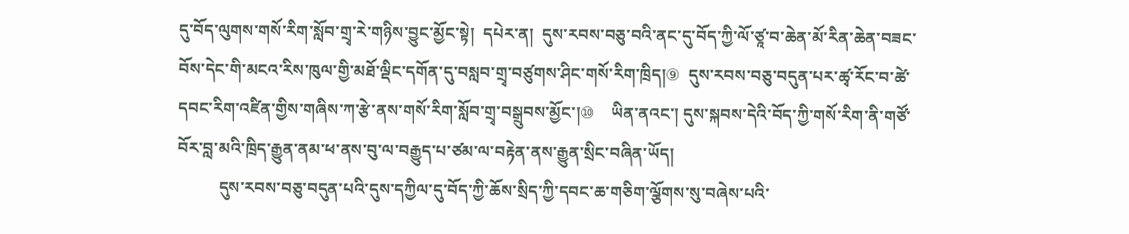དུ་བོད་ལུགས་གསོ་རིག་སློབ་གྲྭ་རེ་གཉིས་བྱུང་མྱོང་སྟེ།  དཔེར་ན།  དུས་རབས་བཅུ་བའི་ནང་དུ་བོད་ཀྱི་ལོ་ཙཱ་བ་ཆེན་མོ་རིན་ཆེན་བཟང་བོས་དེང་གི་མངའ་རིས་ཁུལ་གྱི་མཐོ་ལྡིང་དགོན་དུ་བསླབ་གྲྭ་བཙུགས་ཤིང་གསོ་རིག་ཁྲིད།⑨  དུས་རབས་བཅུ་བདུན་པར་ཚྭ་རོང་བ་ཚེ་དབང་རིག་འཛིན་གྱིས་གཞིས་ཀ་རྩེ་ནས་གསོ་རིག་སློབ་གྲྭ་བསྒྲུབས་མྱོང་།⑩    ཡིན་ནའང་། དུས་སྐབས་དེའི་བོད་ཀྱི་གསོ་རིག་ནི་གཙོ་བོར་བླ་མའི་ཁྲིད་རྒྱུན་ནམ་ཕ་ནས་བུ་ལ་བརྒྱུད་པ་ཙམ་ལ་བརྟེན་ནས་རྒྱུན་སྲིང་བཞིན་ཡོད།
          དུས་རབས་བཅུ་བདུན་པའི་དུས་དཀྱིལ་དུ་བོད་ཀྱི་ཆོས་སྲིད་ཀྱི་དབང་ཆ་གཅིག་ལྕོགས་སུ་བཞེས་པའི་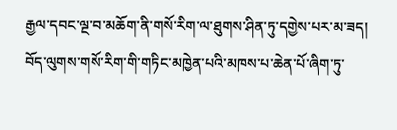རྒྱལ་དབང་ལྔ་བ་མཆོག་ནི་གསོ་རིག་ལ་ཐུགས་ཤིན་ཏུ་དགྱེས་པར་མ་ཟད།  བོད་ལུགས་གསོ་རིག་གི་གཏིང་མཁྱེན་པའི་མཁས་པ་ཆེན་པོ་ཞིག་ཏུ་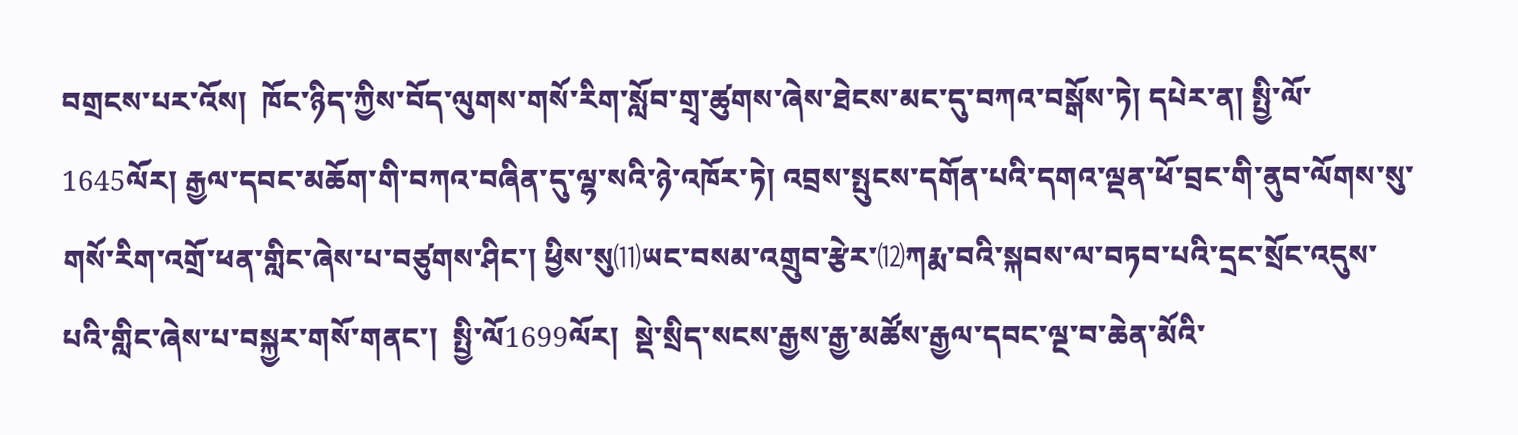བགྲངས་པར་འོས།  ཁོང་ཉིད་ཀྱིས་བོད་ལུགས་གསོ་རིག་སློབ་གྲྭ་ཚུགས་ཞེས་ཐེངས་མང་དུ་བཀའ་བསྒོས་ཏེ། དཔེར་ན། སྤྱི་ལོ་1645ལོར། རྒྱལ་དབང་མཆོག་གི་བཀའ་བཞིན་དུ་ལྷ་སའི་ཉེ་འཁོར་ཏེ། འབྲས་སྤུངས་དགོན་པའི་དགའ་ལྡན་ཕོ་བྲང་གི་ནུབ་ལོགས་སུ་གསོ་རིག་འགྲོ་ཕན་གླིང་ཞེས་པ་བཙུགས་ཤིང་། ཕྱིས་སུ⑾ཡང་བསམ་འགྲུབ་རྩེར་⑿ཀརྨ་བའི་སྐབས་ལ་བཏབ་པའི་དྲང་སྲོང་འདུས་པའི་གླིང་ཞེས་པ་བསྐྱར་གསོ་གནང་།  སྤྱི་ལོ1699ལོར།  སྡེ་སྲིད་སངས་རྒྱས་རྒྱ་མཚོས་རྒྱལ་དབང་ལྔ་བ་ཆེན་མོའི་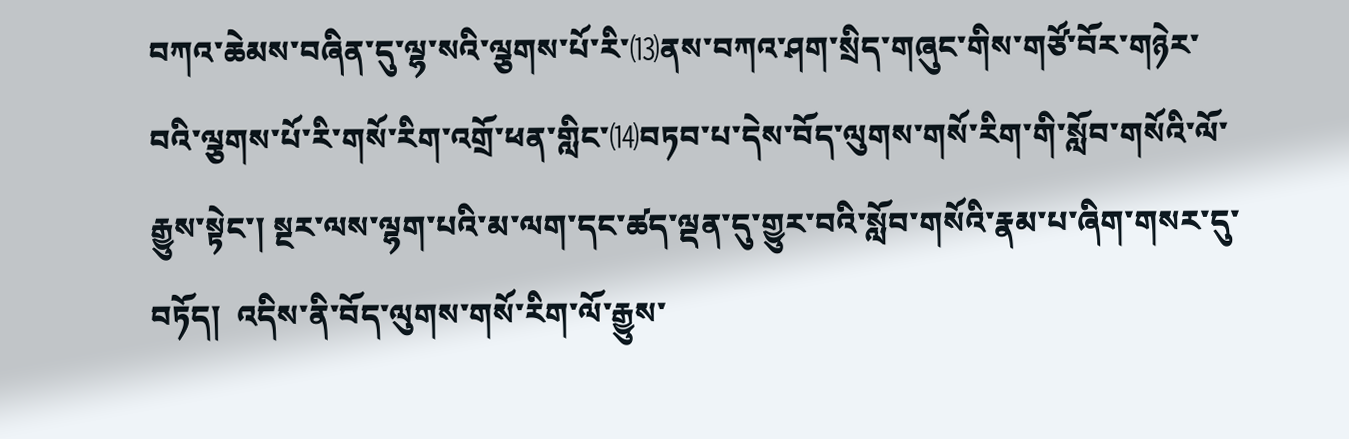བཀའ་ཆེམས་བཞིན་དུ་ལྷ་སའི་ལྕགས་པོ་རི་⒀ནས་བཀའ་ཤག་སྲིད་གཞུང་གིས་གཙོ་བོར་གཉེར་བའི་ལྕགས་པོ་རི་གསོ་རིག་འགྲོ་ཕན་གླིང་⒁བཏབ་པ་དེས་བོད་ལུགས་གསོ་རིག་གི་སློབ་གསོའི་ལོ་རྒྱུས་སྟེང་། སྔར་ལས་ལྷག་པའི་མ་ལག་དང་ཚད་ལྡན་དུ་གྱུར་བའི་སློབ་གསོའི་རྣམ་པ་ཞིག་གསར་དུ་བཏོད།  འདིས་ནི་བོད་ལུགས་གསོ་རིག་ལོ་རྒྱུས་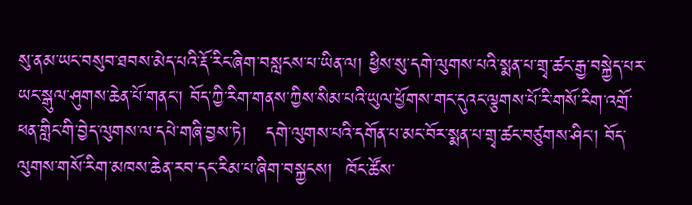སུ་ནམ་ཡང་བསུབ་ཐབས་མེད་པའི་རྡོ་རིང་ཞིག་བསླངས་པ་ཡིན་ལ། ཕྱིས་སུ་དགེ་ལུགས་པའི་སྨན་པ་གྲྭ་ཚང་རྒྱ་བསྐྱེད་པར་ཡང་སྒུལ་ཤུགས་ཆེན་པོ་གནང་། བོད་ཀྱི་རིག་གནས་ཀྱིས་སིམ་པའི་ཡུལ་ཕྱོགས་གང་དུའང་ལྕགས་པོ་རི་གསོ་རིག་འགྲོ་ཕན་གླིང་གི་བྱེད་ལུགས་ལ་དཔེ་གཞི་བྱས་ཏེ།   དགེ་ལུགས་པའི་དགོན་པ་མང་བོར་སྨན་པ་གྲྭ་ཚང་བཙུགས་ཤིང་། བོད་ལུགས་གསོ་རིག་མཁས་ཆེན་རབ་དང་རིམ་པ་ཞིག་བསྐྱངས།  ཁོང་ཚོས་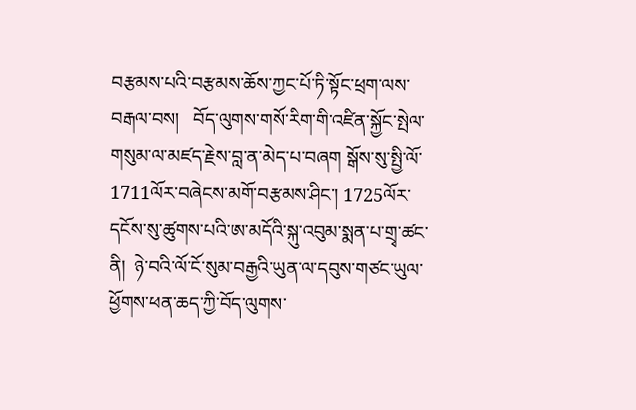བརྩམས་པའི་བརྩམས་ཆོས་ཀྱང་པོ་ཏི་སྟོང་ཕྲག་ལས་བརྒལ་བས།   བོད་ལུགས་གསོ་རིག་གི་འཛིན་སྐྱོང་སྤེལ་གསུམ་ལ་མཛད་རྗེས་བླ་ན་མེད་པ་བཞག སྒོས་སུ་སྤྱི་ལོ་1711ལོར་བཞེངས་མགོ་བརྩམས་ཤིང་། 1725ལོར་དངོས་སུ་ཚུགས་པའི་ཨ་མདོའི་སྐུ་འབུམ་སྨན་པ་གྲྭ་ཚང་ནི།  ཉེ་བའི་ལོ་ངོ་སུམ་བརྒྱའི་ཡུན་ལ་དབུས་གཙང་ཡུལ་ཕྱོགས་ཕན་ཆད་ཀྱི་བོད་ལུགས་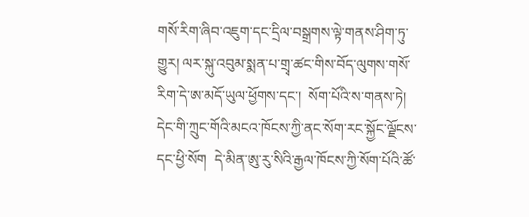གསོ་རིག་ཞིབ་འཇུག་དང་དྲིལ་བསྒྲགས་ལྟེ་གནས་ཤིག་ཏུ་གྱུར། ལར་སྐུ་འབུམ་སྨན་པ་གྲྭ་ཚང་གིས་བོད་ལུགས་གསོ་རིག་དེ་ཨ་མདོ་ཡུལ་ཕྱོགས་དང་།  སོག་པོའི་ས་གནས་ཏེ།  དེང་གི་ཀྲུང་གོའི་མངའ་ཁོངས་ཀྱི་ནང་སོག་རང་སྐྱོང་ལྗོངས་དང་ཕྱི་སོག  དེ་མིན་ཨུ་རུ་སིའི་རྒྱལ་ཁོངས་ཀྱི་སོག་པོའི་ཚོ་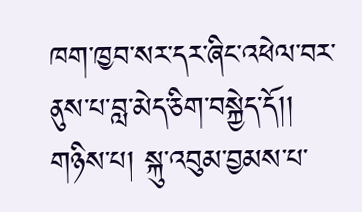ཁག་ཁྱབ་སར་དར་ཞིང་འཕེལ་བར་ནུས་པ་བླ་མེད་ཅིག་བསྐྱེད་དོ།།
གཉིས་པ། སྐུ་འབུམ་བྱམས་པ་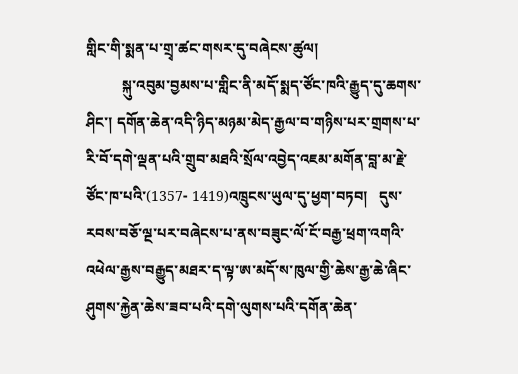གླིང་གི་སྨན་པ་གྲྭ་ཚང་གསར་དུ་བཞེངས་ཚུལ།
          སྐུ་འབུམ་བྱམས་པ་གླིང་ནི་མདོ་སྨད་ཙོང་ཁའི་རྒྱུད་དུ་ཆགས་ཤིང་། དགོན་ཆེན་འདི་ཉིད་མཉམ་མེད་རྒྱལ་བ་གཉིས་པར་གྲགས་པ་རི་བོ་དགེ་ལྡན་པའི་གྲུབ་མཐའི་སྲོལ་འབྱེད་འཇམ་མགོན་བླ་མ་རྗེ་ཙོང་ཁ་པའི་(1357- 1419)འཁྲུངས་ཡུལ་དུ་ཕྱག་བཏབ།   དུས་རབས་བཅོ་ལྔ་པར་བཞེངས་པ་ནས་བཟུང་ལོ་ངོ་བརྒྱ་ཕྲག་འགའི་འཕེལ་རྒྱས་བརྒྱུད་མཐར་ད་ལྟ་ཨ་མདོ་ས་ཁུལ་གྱི་ཆེས་རྒྱ་ཆེ་ཞིང་ཤུགས་རྐྱེན་ཆེས་ཟབ་པའི་དགེ་ལུགས་པའི་དགོན་ཆེན་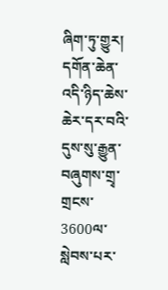ཞིག་ཏུ་གྱུར།   དགོན་ཆེན་འདི་ཉིད་ཆེས་ཆེར་དར་བའི་དུས་སུ་རྒྱུན་བཞུགས་གྲྭ་གྲངས་3600ལ་སླེབས་པར་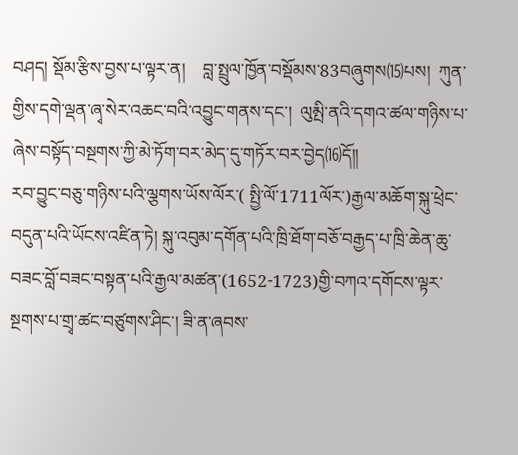བཤད། སྡོམ་རྩིས་བྱས་པ་ལྟར་ན།    བླ་སྤྲུལ་ཁྱོན་བསྡོམས་83བཞུགས⒂པས།  ཀུན་གྱིས་དགེ་ལྡན་ཞྭ་སེར་འཆང་བའི་འབྱུང་གནས་དང་།  ལུམྤི་ནའི་དགའ་ཚལ་གཉིས་པ་ཞེས་བསྟོད་བསྔགས་ཀྱི་མེ་ཏོག་བར་མེད་དུ་གཏོར་བར་བྱེད⒃དོ།།
རབ་བྱུང་བཅུ་གཉིས་པའི་ལྕགས་ཡོས་ལོར་( སྤྱི་ལོ་1711ལོར་)རྒྱལ་མཆོག་སྐུ་ཕྲེང་བདུན་པའི་ཡོངས་འཛིན་ཏེ། སྐུ་འབུམ་དགོན་པའི་ཁྲི་ཐོག་བཅོ་བརྒྱད་པ་ཁྲི་ཆེན་ཆུ་བཟང་བློ་བཟང་བསྟན་པའི་རྒྱལ་མཚན་(1652-1723)གྱི་བཀའ་དགོངས་ལྟར་སྔགས་པ་གྲྭ་ཚང་བཙུགས་ཤིང་། ཟི་ན་ཞབས་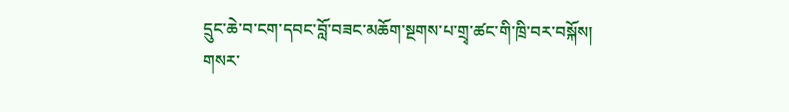དྲུང་ཆེ་བ་ངག་དབང་བློ་བཟང་མཆོག་སྔགས་པ་གྲྭ་ཚང་གི་ཁྲི་བར་བསྐོས།   གསར་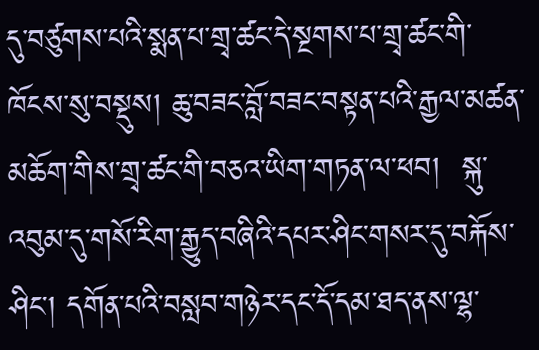དུ་བཙུགས་པའི་སྨན་པ་གྲྭ་ཚང་དེ་སྔགས་པ་གྲྭ་ཚང་གི་ཁོངས་སུ་བསྡུས། ཆུ་བཟང་བློ་བཟང་བསྟན་པའི་རྒྱལ་མཚན་མཆོག་གིས་གྲྭ་ཚང་གི་བཅའ་ཡིག་གཏན་ལ་ཕབ།  སྐུ་འབུམ་དུ་གསོ་རིག་རྒྱུད་བཞིའི་དཔར་ཤིང་གསར་དུ་བརྐོས་ཤིང་། དགོན་པའི་བསླབ་གཉེར་དང་དོ་དམ་ཐད་ནས་ལྷ་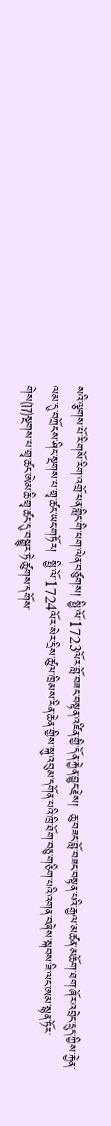སའི་ལྕགས་པོ་རི་གསོ་རིག་འགྲོ་ཕན་གླིང་གི་ཕག་ལེན་བཙུགས། སྤྱི་ལོ་1723ལོར་བློ་བཟང་བསྟན་འཛིན་གྱི་དོན་རྐྱེན་བྱུང་རྗེས།  ཆུ་བཟང་བློ་བཟང་བསྟན་པའི་རྒྱལ་མཚན་མཆོག་ཐག་ཞོར་འབྲེང་དྲུད་ཀྱིས་རྐྱེན་ལམ་དུ་བཀྲོངས་ཤིང་སྔགས་པ་གྲྭ་ཚང་ཡང་གཏོར།  སྤྱི་ལོ་1724ལོར་སེར་དྲིས་ཚུལ་ཁྲིམས་རིན་ཆེན་གྱིས་སྐུ་འབུམ་དགོན་པའི་ཁྲི་ཐོག་བཅུ་གཅིག་པའི་འགན་བཞེས་སྐབས་ཟི་ལང་ཨམ་སྙན་ཏོར་གེས⒄སྔགས་པ་གྲྭ་ཚང་ཨེམ་ཆི་གྲྭ་ཚང་དུ་བསྒྱུར་ཏེ་ཚུགས་དགོས་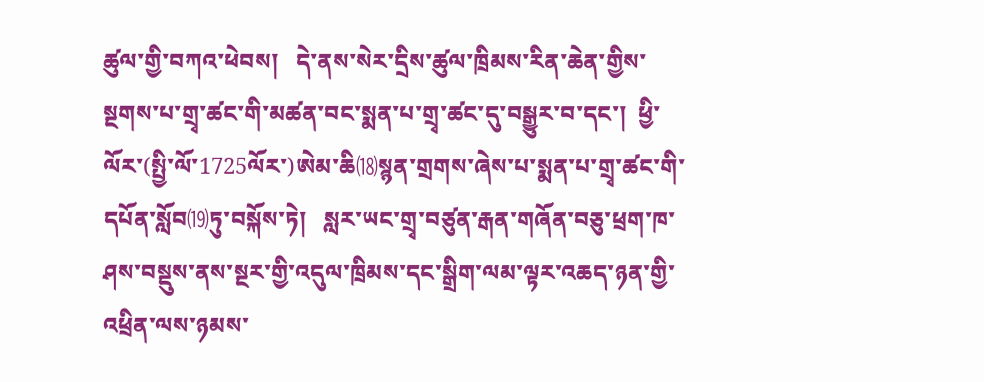ཚུལ་གྱི་བཀའ་ཕེབས།   དེ་ནས་སེར་དྲིས་ཚུལ་ཁྲིམས་རིན་ཆེན་གྱིས་སྔགས་པ་གྲྭ་ཚང་གི་མཚན་བང་སྨན་པ་གྲྭ་ཚང་དུ་བསྒྱུར་བ་དང་།  ཕྱི་ལོར་(སྤྱི་ལོ་1725ལོར་)ཨེམ་ཆི⒅སྙན་གྲགས་ཞེས་པ་སྨན་པ་གྲྭ་ཚང་གི་དཔོན་སློབ⒆ཏུ་བསྐོས་ཏེ།   སླར་ཡང་གྲྭ་བཙུན་རྒན་གཞོན་བཅུ་ཕྲག་ཁ་ཤས་བསྡུས་ནས་སྔར་གྱི་འདུལ་ཁྲིམས་དང་སྒྲིག་ལམ་ལྟར་འཆད་ཉན་གྱི་འཕྲིན་ལས་ཉམས་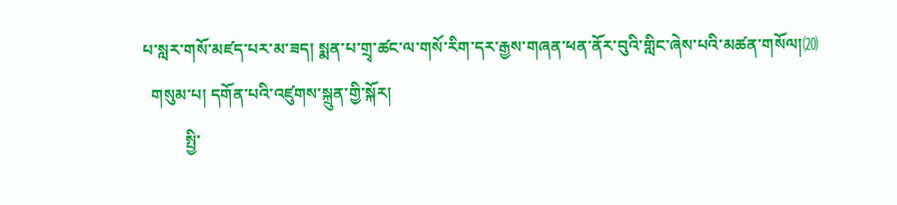པ་སླར་གསོ་མཛད་པར་མ་ཟད། སྨན་པ་གྲྭ་ཚང་ལ་གསོ་རིག་དར་རྒྱས་གཞན་ཕན་ནོར་བུའི་གླིང་ཞེས་པའི་མཚན་གསོལ།⒇
  གསུམ་པ། དགོན་པའི་འཛུགས་སྐྲུན་གྱི་སྐོར།
          སྤྱི་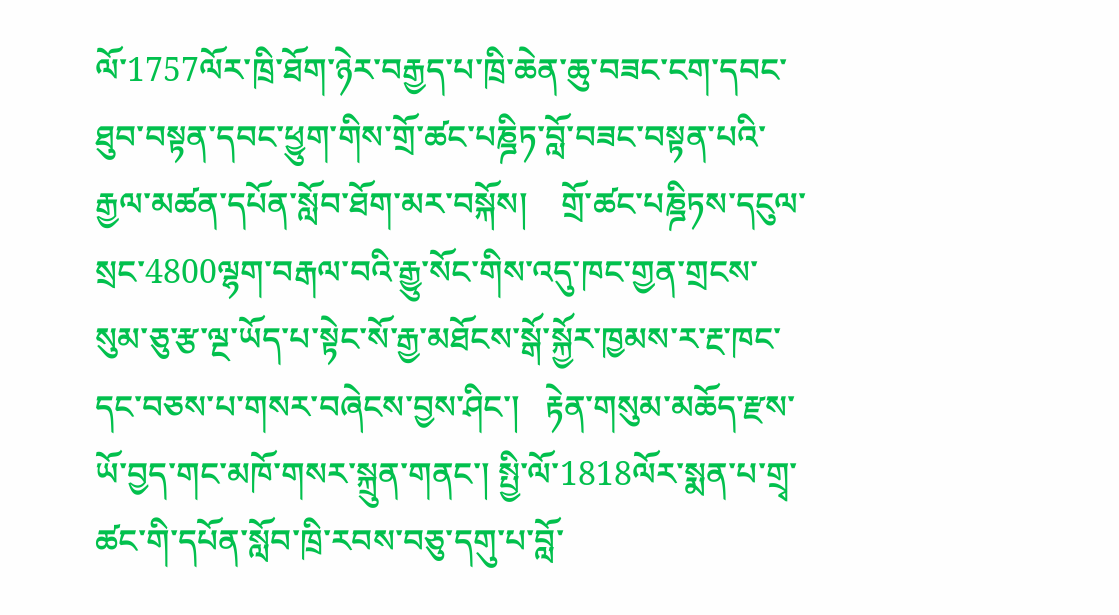ལོ་1757ལོར་ཁྲི་ཐོག་ཉེར་བརྒྱད་པ་ཁྲི་ཆེན་ཆུ་བཟང་ངག་དབང་ཐུབ་བསྟན་དབང་ཕྱུག་གིས་གྲོ་ཚང་པཎྜིཏ་བློ་བཟང་བསྟན་པའི་རྒྱལ་མཚན་དཔོན་སློབ་ཐོག་མར་བསྐོས།    གྲོ་ཚང་པཎྜིཏས་དངུལ་སྲང་4800ལྷག་བརྒལ་བའི་རྒྱུ་སོང་གིས་འདུ་ཁང་གྱན་གྲངས་སུམ་ཅུ་རྩ་ལྔ་ཡོད་པ་སྟེང་སོ་རྒྱ་མཐོངས་སྒོ་སྐྱོར་ཁྱམས་ར་རྔ་ཁང་དང་བཅས་པ་གསར་བཞེངས་བྱས་ཤིང་།   རྟེན་གསུམ་མཆོད་རྫས་ཡོ་བྱད་གང་མཁོ་གསར་སྐྲུན་གནང་། སྤྱི་ལོ་1818ལོར་སྨན་པ་གྲྭ་ཚང་གི་དཔོན་སློབ་ཁྲི་རབས་བཅུ་དགུ་པ་བློ་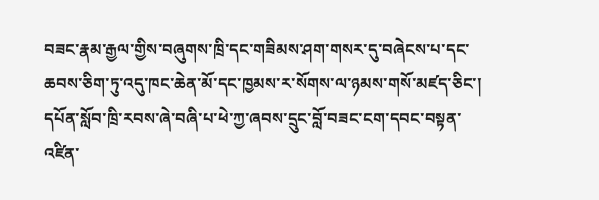བཟང་རྣམ་རྒྱལ་གྱིས་བཞུགས་ཁྲི་དང་གཟིམས་ཤག་གསར་དུ་བཞེངས་པ་དང་ཆབས་ཅིག་ཏུ་འདུ་ཁང་ཆེན་མོ་དང་ཁྱམས་ར་སོགས་ལ་ཉམས་གསོ་མཛད་ཅིང་། དཔོན་སློབ་ཁྲི་རབས་ཞེ་བཞི་པ་ཕེ་ཀྱ་ཞབས་དྲུང་བློ་བཟང་ངག་དབང་བསྟན་འཛིན་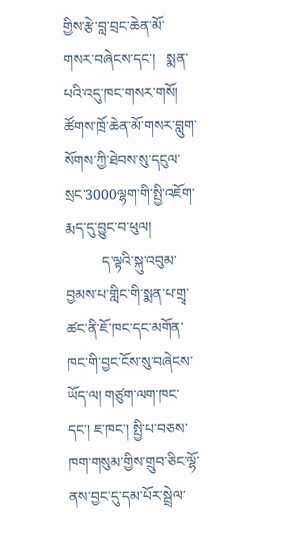གྱིས་རྩེ་བླ་བྲང་ཆེན་མོ་གསར་བཞེངས་དང་།   སྨན་པའི་འདུ་ཁང་གསར་གསོ། ཚོགས་ཁྲོ་ཆེན་མོ་གསར་བླུག་སོགས་ཀྱི་ཐེབས་སུ་དངུལ་སྲང་3000ལྷག་གི་སྤྱི་འཇོག་རྨད་དུ་བྱུང་བ་ཕུལ།
          ད་ལྟའི་སྐུ་འབུམ་བྱམས་པ་གླིང་གི་སྨན་པ་གྲྭ་ཚང་ནི་ཇོ་ཁང་དང་མགོན་ཁང་གི་བྱང་ངོས་སུ་བཞེངས་ཡོད་ལ། གཙུག་ལག་ཁང་དང་། ཇ་ཁང་། སྤྱི་པ་བཅས་ཁག་གསུམ་གྱིས་གྲུབ་ཅིང་ལྷོ་ནས་བྱང་དུ་དམ་པོར་སྦྲེལ་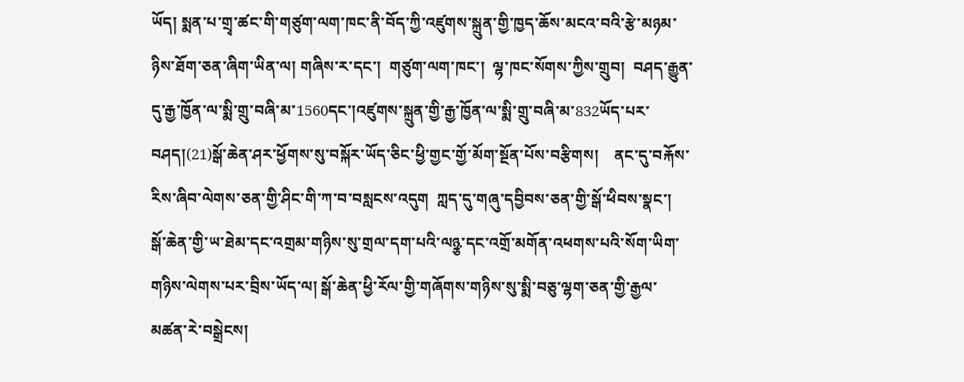ཡོད། སྨན་པ་གྲྭ་ཚང་གི་གཙུག་ལག་ཁང་ནི་བོད་ཀྱི་འཛུགས་སྐྲུན་གྱི་ཁྱད་ཆོས་མངའ་བའི་རྩེ་མཉམ་ཉིས་ཐོག་ཅན་ཞིག་ཡིན་ལ། གཞིས་ར་དང་།  གཙུག་ལག་ཁང་།  ལྷ་ཁང་སོགས་ཀྱིས་གྲུབ།  བཤད་རྒྱུན་དུ་རྒྱ་ཁྱོན་ལ་སྨི་གྲུ་བཞི་མ་1560དང་།འཛུགས་སྐྲུན་གྱི་རྒྱ་ཁྱོན་ལ་སྨི་གྲུ་བཞི་མ་832ཡོད་པར་བཤད།(21)སྒོ་ཆེན་ཤར་ཕྱོགས་སུ་བསྐོར་ཡོད་ཅིང་ཕྱི་གྱང་གྱོ་མོག་སྔོན་པོས་བརྩིགས།    ནང་དུ་བརྐོས་རིས་ཞིབ་ལེགས་ཅན་གྱི་ཤིང་གི་ཀ་བ་བསླངས་འདུག  ཀླད་དུ་གཞུ་དབྱིབས་ཅན་གྱི་སྒོ་ཕིབས་སྣང་།  སྒོ་ཆེན་གྱི་ཡ་ཐེམ་དང་འགྲམ་གཉིས་སུ་གྲལ་དག་པའི་ལཉྩ་དང་འགྲོ་མགོན་འཕགས་པའི་སོག་ཡིག་གཉིས་ལེགས་པར་བྲིས་ཡོད་ལ། སྒོ་ཆེན་ཕྱི་རོལ་གྱི་གཞོགས་གཉིས་སུ་སྨི་བཅུ་ལྷག་ཅན་གྱི་རྒྱལ་མཚན་རེ་བསྒྲེངས།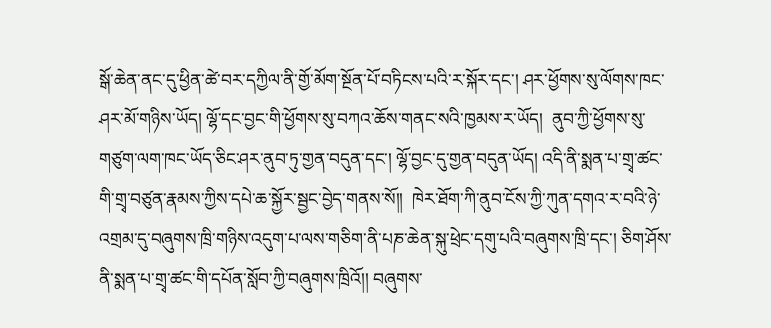སྒོ་ཆེན་ནང་དུ་ཕྱིན་ཚེ་བར་དཀྱིལ་ནི་གྱོ་མོག་སྔོན་པོ་བཏིངས་པའི་ར་སྐོར་དང་། ཤར་ཕྱོགས་སུ་ལོགས་ཁང་ཤར་མོ་གཉིས་ཡོད། ལྷོ་དང་བྱང་གི་ཕྱོགས་སུ་བཀའ་ཆོས་གནང་སའི་ཁྱམས་ར་ཡོད།  ནུབ་ཀྱི་ཕྱོགས་སུ་གཙུག་ལག་ཁང་ཡོད་ཅིང་ཤར་ནུབ་ཏུ་གྱན་བདུན་དང་། ལྷོ་བྱང་དུ་གྱན་བདུན་ཡོད། འདི་ནི་སྨན་པ་གྲྭ་ཚང་གི་གྲྭ་བཙུན་རྣམས་ཀྱིས་དཔེ་ཆ་སྐྱོར་སྦྱང་བྱེད་གནས་སོ།།  ཁེར་ཐོག་ཀི་ནུབ་ངོས་ཀྱི་ཀུན་དགའ་ར་བའི་ཉེ་འགྲམ་དུ་བཞུགས་ཁྲི་གཉིས་འདུག་པ་ལས་གཅིག་ནི་པཎ་ཆེན་སྐུ་ཕྲེང་དགུ་པའི་བཞུགས་ཁྲི་དང་། ཅིག་ཤོས་ནི་སྨན་པ་གྲྭ་ཚང་གི་དཔོན་སློབ་ཀྱི་བཞུགས་ཁྲིའོ།། བཞུགས་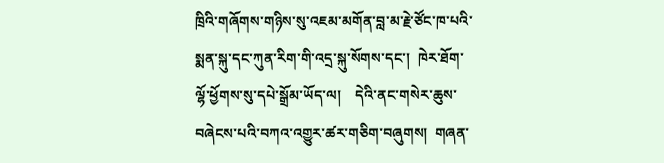ཁྲིའི་གཞོགས་གཉིས་སུ་འཇམ་མགོན་བླ་མ་རྗེ་ཙོང་ཁ་པའི་སྨན་སྐུ་དང་ཀུན་རིག་གི་འདྲ་སྐུ་སོགས་དང་།  ཁེར་ཐོག་ལྷོ་ཕྱོགས་སུ་དཔེ་སྒྲོམ་ཡོད་ལ།    དེའི་ནང་གསེར་ཆུས་བཞེངས་པའི་བཀའ་འགྱུར་ཚར་གཅིག་བཞུགས།  གཞན་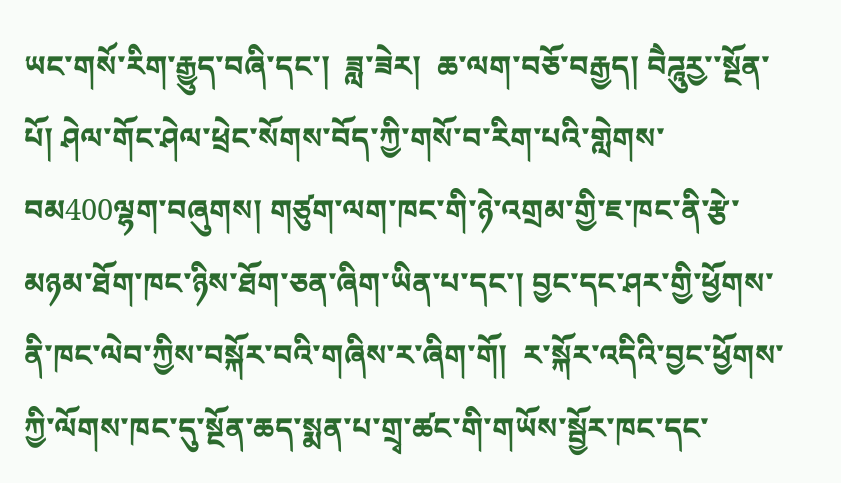ཡང་གསོ་རིག་རྒྱུད་བཞི་དང་།  ཟླ་ཟེར།  ཆ་ལག་བཅོ་བརྒྱད། བཻཌཱུརྱ་་སྔོན་པོ། ཤེལ་གོང་ཤེལ་ཕྲེང་སོགས་བོད་ཀྱི་གསོ་བ་རིག་པའི་གླེགས་བམ400ལྷག་བཞུགས། གཙུག་ལག་ཁང་གི་ཉེ་འགྲམ་གྱི་ཇ་ཁང་ནི་རྩེ་མཉམ་ཐོག་ཁང་ཉིས་ཐོག་ཅན་ཞིག་ཡིན་པ་དང་། བྱང་དང་ཤར་གྱི་ཕྱོགས་ནི་ཁང་ལེབ་ཀྱིས་བསྐོར་བའི་གཞིས་ར་ཞིག་གོ།  ར་སྐོར་འདིའི་བྱང་ཕྱོགས་ཀྱི་ལོགས་ཁང་དུ་སྔོན་ཆད་སྨན་པ་གྲྭ་ཚང་གི་གཡོས་སྦྱོར་ཁང་དང་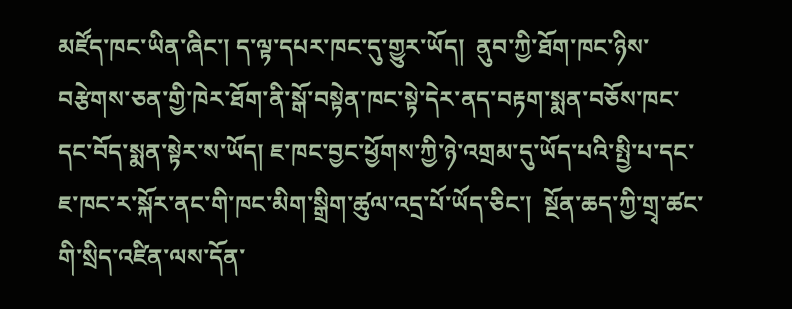མཛོད་ཁང་ཡིན་ཞིང་། ད་ལྟ་དཔར་ཁང་དུ་གྱུར་ཡོད།  ནུབ་ཀྱི་ཐོག་ཁང་ཉིས་བརྩེགས་ཅན་གྱི་ཁེར་ཐོག་ནི་སྒོ་བསྟེན་ཁང་སྟེ་དེར་ནད་བརྟག་སྨན་བཅོས་ཁང་དང་བོད་སྨན་སྟེར་ས་ཡོད། ཇ་ཁང་བྱང་ཕྱོགས་ཀྱི་ཉེ་འགྲམ་དུ་ཡོད་པའི་སྤྱི་པ་དང་ཇ་ཁང་ར་སྐོར་ནང་གི་ཁང་མིག་སྒྲིག་ཚུལ་འདྲ་པོ་ཡོད་ཅིང་།  སྔོན་ཆད་ཀྱི་གྲྭ་ཚང་གི་སྲིད་འཛིན་ལས་དོན་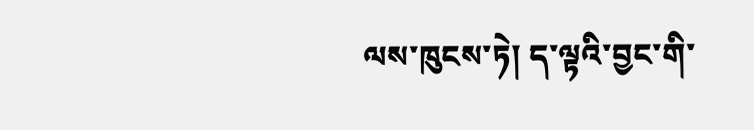ལས་ཁུངས་ཏེ། ད་ལྟའི་བྱང་གི་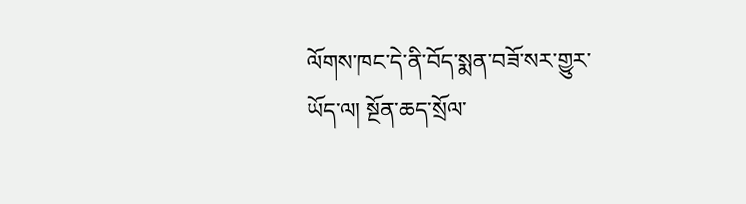ལོགས་ཁང་དེ་ནི་བོད་སྨན་བཟོ་སར་གྱུར་ཡོད་ལ། སྔོན་ཆད་སྲོལ་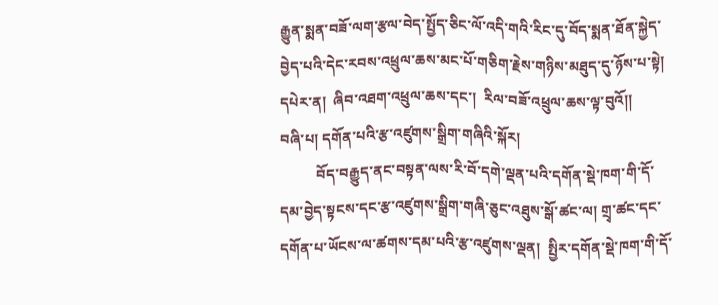རྒྱུན་སྨན་བཟོ་ལག་རྩལ་བེད་སྤྱོད་ཅིང་ལོ་འདི་གའི་རིང་དུ་བོད་སྨན་ཐོན་སྐྱེད་བྱེད་པའི་དེང་རབས་འཕྲུལ་ཆས་མང་པོ་གཅིག་རྗེས་གཉིས་མཐུད་དུ་ཉོས་པ་སྟེ། དཔེར་ན།  ཞིབ་འཐག་འཕྲུལ་ཆས་དང་།  རིལ་བཟོ་འཕྲུལ་ཆས་ལྟ་བུའོ།།
བཞི་པ། དགོན་པའི་རྩ་འཛུགས་སྒྲིག་གཞིའི་སྐོར།
          བོད་བརྒྱུད་ནང་བསྟན་ལས་རི་བོ་དགེ་ལྡན་པའི་དགོན་སྡེ་ཁག་གི་དོ་དམ་བྱེད་སྟངས་དང་རྩ་འཛུགས་སྒྲིག་གཞི་ཅུང་འཐུས་སྒོ་ཚང་ལ། གྲྭ་ཚང་དང་དགོན་པ་ཡོངས་ལ་ཚགས་དམ་པའི་རྩ་འཛུགས་ལྡན།  སྤྱིར་དགོན་སྡེ་ཁག་གི་དོ་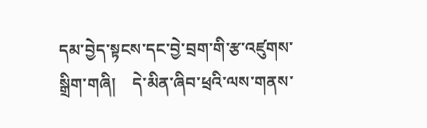དམ་བྱེད་སྟངས་དང་བྱེ་བྲག་གི་རྩ་འཛུགས་སྒྲིག་གཞི།    དེ་མིན་ཞིབ་ཕྲའི་ལས་གནས་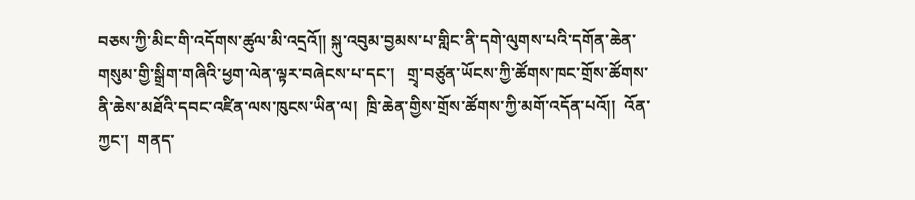བཅས་ཀྱི་མིང་གི་འདོགས་ཚུལ་མི་འདྲའོ།། སྐུ་འབུམ་བྱམས་པ་གླིང་ནི་དགེ་ལུགས་པའི་དགོན་ཆེན་གསུམ་གྱི་སྒྲིག་གཞིའི་ཕྱག་ལེན་ལྟར་བཞེངས་པ་དང་།   གྲྭ་བཙུན་ཡོངས་ཀྱི་ཚོགས་ཁང་གྲོས་ཚོགས་ནི་ཆེས་མཐོའི་དབང་འཛིན་ལས་ཁུངས་ཡིན་ལ།  ཁྲི་ཆེན་གྱིས་གྲོས་ཚོགས་ཀྱི་མགོ་འདོན་པའོ།།  འོན་ཀྱང་།  གནད་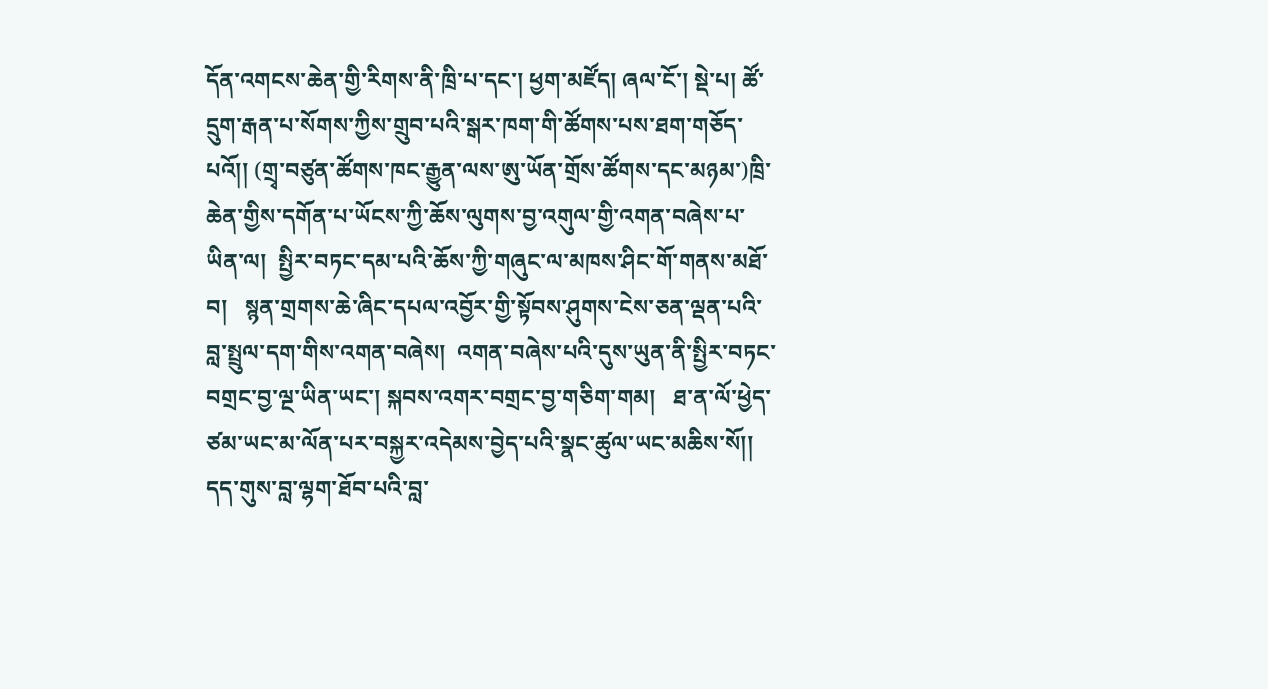དོན་འགངས་ཆེན་གྱི་རིགས་ནི་ཁྲི་པ་དང་། ཕྱག་མཛོད། ཞལ་ངོ་། སྡེ་པ། ཚོ་དྲུག་རྒན་པ་སོགས་ཀྱིས་གྲུབ་པའི་སྒར་ཁག་གི་ཚོགས་པས་ཐག་གཅོད་པའོ།། (གྲྭ་བཙུན་ཚོགས་ཁང་རྒྱུན་ལས་ཨུ་ཡོན་གྲོས་ཚོགས་དང་མཉམ་)ཁྲི་ཆེན་གྱིས་དགོན་པ་ཡོངས་ཀྱི་ཆོས་ལུགས་བྱ་འགུལ་གྱི་འགན་བཞེས་པ་ཡིན་ལ།  སྤྱིར་བཏང་དམ་པའི་ཆོས་ཀྱི་གཞུང་ལ་མཁས་ཤིང་གོ་གནས་མཐོ་བ།   སྙན་གྲགས་ཆེ་ཞིང་དཔལ་འབྱོར་གྱི་སྟོབས་ཤུགས་ངེས་ཅན་ལྡན་པའི་བླ་སྤྲུལ་དག་གིས་འགན་བཞེས།  འགན་བཞེས་པའི་དུས་ཡུན་ནི་སྤྱིར་བཏང་བགྲང་བྱ་ལྔ་ཡིན་ཡང་། སྐབས་འགར་བགྲང་བྱ་གཅིག་གམ།   ཐ་ན་ལོ་ཕྱེད་ཙམ་ཡང་མ་ལོན་པར་བསྐྱར་འདེམས་བྱེད་པའི་སྣང་ཚུལ་ཡང་མཆིས་སོ།།  དད་གུས་བླ་ལྷག་ཐོབ་པའི་བླ་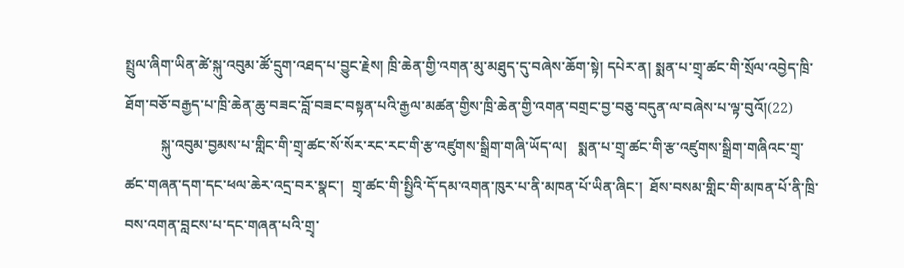སྤྲུལ་ཞིག་ཡིན་ཚེ་སྐུ་འབུམ་ཚོ་དྲུག་འཐད་པ་བྱུང་རྗེས། ཁྲི་ཆེན་གྱི་འགན་མུ་མཐུད་དུ་བཞེས་ཆོག་སྟེ། དཔེར་ན། སྨན་པ་གྲྭ་ཚང་གི་སྲོལ་འབྱེད་ཁྲི་ཐོག་བཅོ་བརྒྱད་པ་ཁྲི་ཆེན་ཆུ་བཟང་བློ་བཟང་བསྟན་པའི་རྒྱལ་མཚན་གྱིས་ཁྲི་ཆེན་གྱི་འགན་བགྲང་བྱ་བཅུ་བདུན་ལ་བཞེས་པ་ལྟ་བུའོ།(22)
          སྐུ་འབུམ་བྱམས་པ་གླིང་གི་གྲྭ་ཚང་སོ་སོར་རང་རང་གི་རྩ་འཛུགས་སྒྲིག་གཞི་ཡོད་ལ།   སྨན་པ་གྲྭ་ཚང་གི་རྩ་འཛུགས་སྒྲིག་གཞིའང་གྲྭ་ཚང་གཞན་དག་དང་ཕལ་ཆེར་འདྲ་བར་སྣང་།  གྲྭ་ཚང་གི་སྤྱིའི་དོ་དམ་འགན་ཁུར་པ་ནི་མཁན་པོ་ཡིན་ཞིང་།  ཐོས་བསམ་གླིང་གི་མཁན་པོ་ནི་ཁྲི་བས་འགན་བླངས་པ་དང་གཞན་པའི་གྲྭ་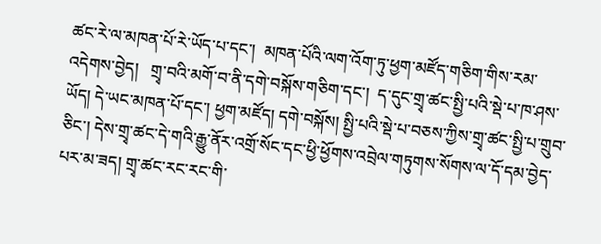ཚང་རེ་ལ་མཁན་པོ་རེ་ཡོད་པ་དང་།  མཁན་པོའི་ལག་འོག་ཏུ་ཕྱག་མཛོད་གཅིག་གིས་རམ་འདེགས་བྱེད།   གྲྭ་བའི་མགོ་བ་ནི་དགེ་བསྐོས་གཅིག་དང་།  ད་དུང་གྲྭ་ཚང་སྤྱི་པའི་སྡེ་པ་ཁ་ཤས་ཡོད། དེ་ཡང་མཁན་པོ་དང་། ཕྱག་མཛོད། དགེ་བསྐོས། སྤྱི་པའི་སྡེ་པ་བཅས་ཀྱིས་གྲྭ་ཚང་སྤྱི་པ་གྲུབ་ཅིང་། དེས་གྲྭ་ཚང་དེ་གའི་རྒྱུ་ནོར་འགྲོ་སོང་དང་ཕྱི་ཕྱོགས་འབྲེལ་གཏུགས་སོགས་ལ་དོ་དམ་བྱེད་པར་མ་ཟད། གྲྭ་ཚང་རང་རང་གི་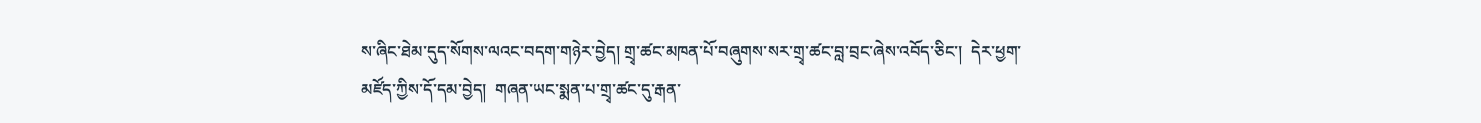ས་ཞིང་ཐེམ་དུད་སོགས་ལའང་བདག་གཉེར་བྱེད། གྲྭ་ཚང་མཁན་པོ་བཞུགས་སར་གྲྭ་ཚང་བླ་བྲང་ཞེས་འབོད་ཅིང་།  དེར་ཕྱག་མཛོད་ཀྱིས་དོ་དམ་བྱེད།  གཞན་ཡང་སྨན་པ་གྲྭ་ཚང་དུ་རྒན་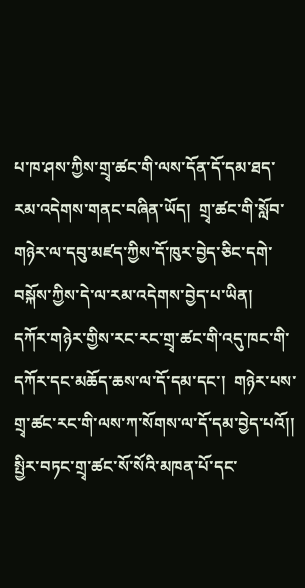པ་ཁ་ཤས་ཀྱིས་གྲྭ་ཚང་གི་ལས་དོན་དོ་དམ་ཐད་རམ་འདེགས་གནང་བཞིན་ཡོད།  གྲྭ་ཚང་གི་སློབ་གཉེར་ལ་དབུ་མཛད་ཀྱིས་དོ་ཁུར་བྱེད་ཅིང་དགེ་བསྐོས་ཀྱིས་དེ་ལ་རམ་འདེགས་བྱེད་པ་ཡིན།    དཀོར་གཉེར་གྱིས་རང་རང་གྲྭ་ཚང་གི་འདུ་ཁང་གི་དཀོར་དང་མཆོད་ཆས་ལ་དོ་དམ་དང་།  གཉེར་པས་གྲྭ་ཚང་རང་གི་ལས་ཀ་སོགས་ལ་དོ་དམ་བྱེད་པའོ།།  སྤྱིར་བཏང་གྲྭ་ཚང་སོ་སོའི་མཁན་པོ་དང་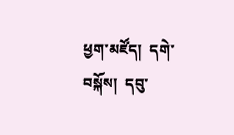ཕྱག་མཛོད།  དགེ་བསྐོས།  དབུ་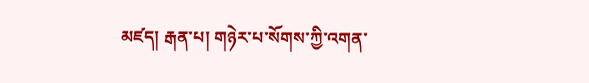མཛད། རྒན་པ། གཉེར་པ་སོགས་ཀྱི་འགན་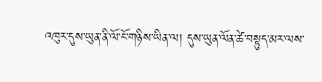འཁུར་དུས་ཡུན་ནི་ལོ་ངོ་གཉིས་ཡིན་ལ། དུས་ཡུན་ལོན་ཚེ་བསྟུད་མར་ལས་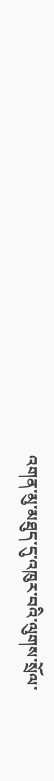འགན་མུ་མཐུད་དུ་འཁུར་བའི་ལུགས་སྲོལ་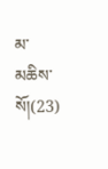མ་མཆིས་སོ།(23)